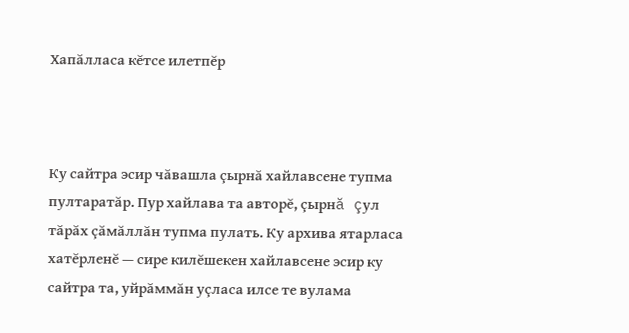Хапăлласа кĕтсе илетпĕр



Ку сайтра эсир чăвашла çырнă хайлавсене тупма пултаратăр. Пур хайлава та авторĕ, çырнă çул тăрăх çăмăллăн тупма пулать. Ку архива ятарласа хатĕрленĕ — сире килĕшекен хайлавсене эсир ку сайтра та, уйрăммăн уçласа илсе те вулама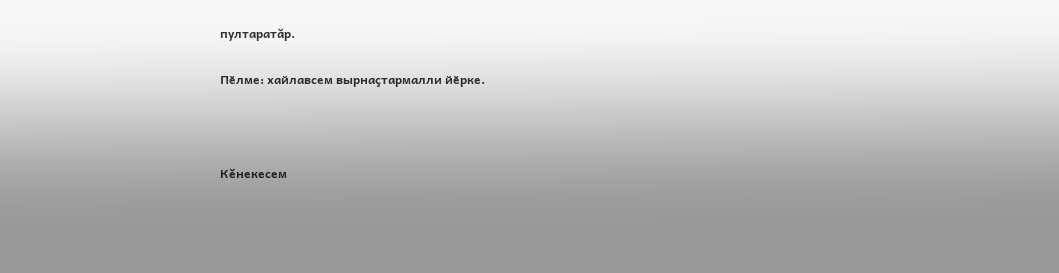пултаратăр.

Пӗлме: хайлавсем вырнаҫтармалли йӗрке.



Кĕнекесем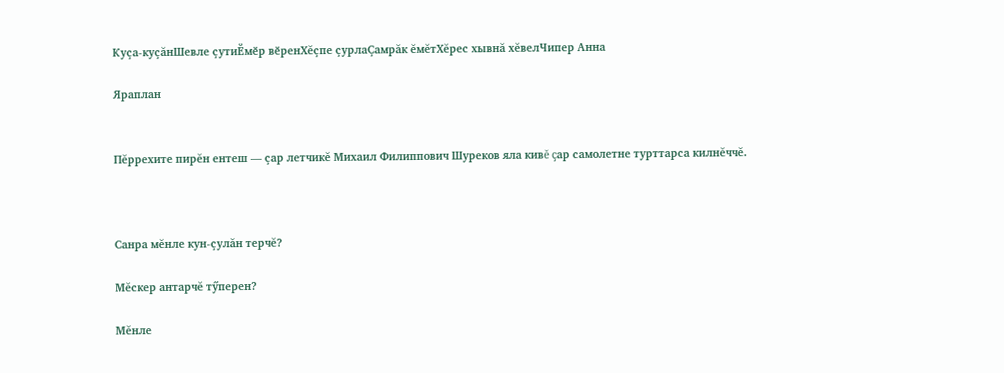Куçа-куçăнШевле çутиӖмӗр вӗренХĕçпе çурлаÇамрăк ĕмĕтХĕрес хывнă хĕвелЧипер Анна

Яраплан


Пĕррехите пирĕн ентеш — çар летчикĕ Михаил Филиппович Шуреков яла кивĕ çар самолетне турттарса килнĕччĕ.



Санра мĕнле кун-çулăн терчĕ?

Мĕскер антарчĕ тӳперен?

Мĕнле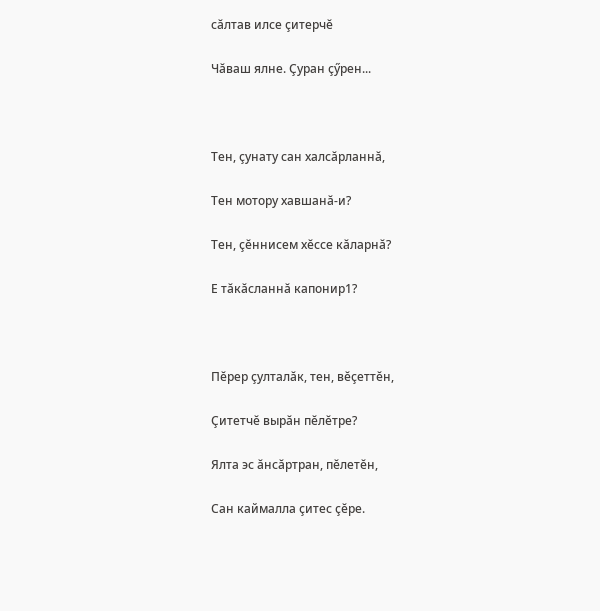сăлтав илсе çитерчĕ

Чăваш ялне. Çуран çӳрен...



Тен, çунату сан халсăрланнă,

Тен мотору хавшанă-и?

Тен, çĕннисем хĕссе кăларнă?

Е тăкăсланнă капонир1?



Пĕрер çулталăк, тен, вĕçеттĕн,

Çитетчĕ вырăн пĕлĕтре?

Ялта эс ăнсăртран, пĕлетĕн,

Сан каймалла çитес çĕре.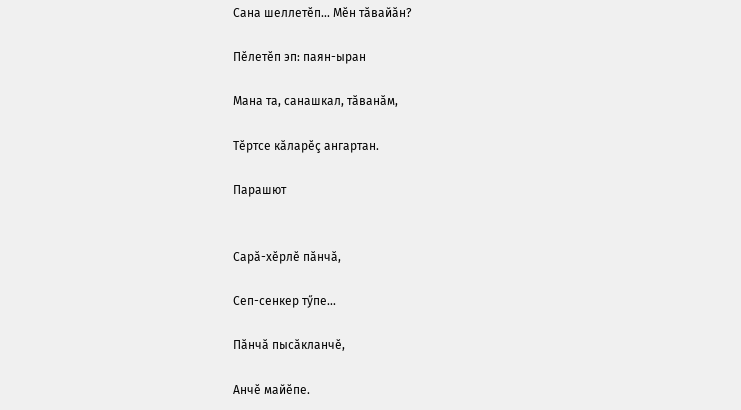Сана шеллетĕп... Мĕн тăвайăн?

Пĕлетĕп эп: паян-ыран

Мана та, санашкал, тăванăм,

Тĕртсе кăларĕç ангартан.

Парашют


Сарă-хĕрлĕ пăнчă,

Сеп-сенкер тӳпе...

Пăнчă пысăкланчĕ,

Анчĕ майĕпе.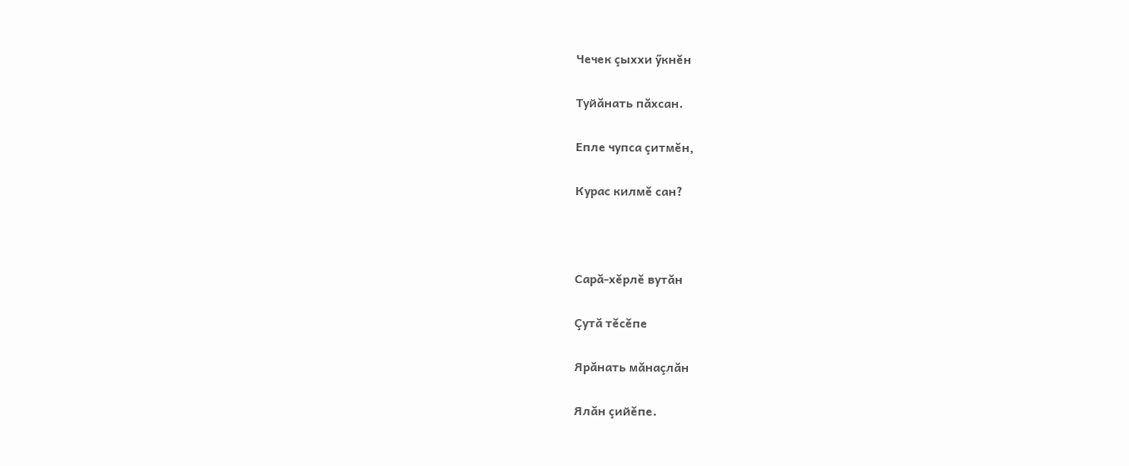Чечек çыххи ӳкнĕн

Туйăнать пăхсан.

Епле чупса çитмĕн,

Курас килмĕ сан?



Сарă-хĕрлĕ вутăн

Çутă тĕсĕпе

Ярăнать мăнаçлăн

Ялăн çийĕпе.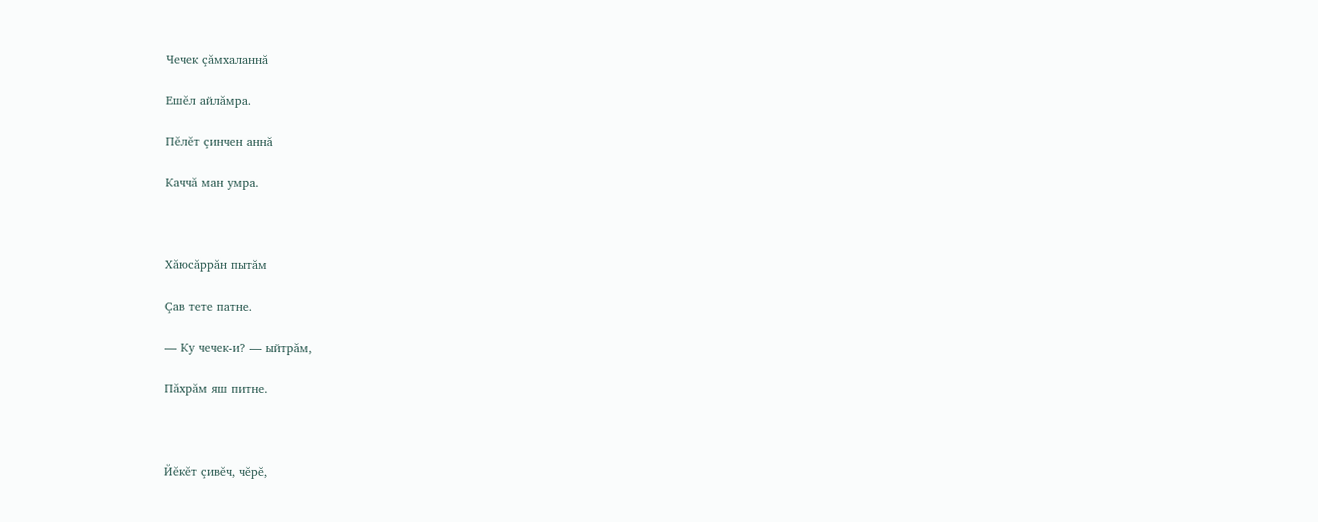Чечек çăмхаланнă

Ешĕл айлăмра.

Пĕлĕт çинчен аннă

Каччă ман умра.



Хăюсăррăн пытăм

Çав тете патне.

— Ку чечек-и? — ыйтрăм,

Пăхрăм яш питне.



Йĕкĕт çивĕч, чĕрĕ,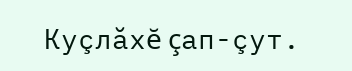Куçлăхĕ çап-çут.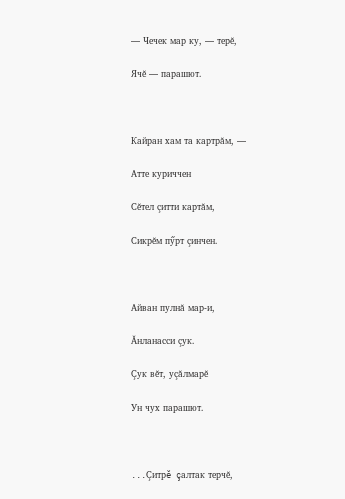— Чечек мар ку, — терĕ,

Ячĕ — парашют.



Кайран хам та картрăм, —

Атте куриччен

Сĕтел çитти картăм,

Сикрĕм пӳрт çинчен.



Айван пулнă мар-и,

Ăнланасси çук.

Çук вĕт, уçăлмарĕ

Ун чух парашют.



...Çитрĕ çалтак терчĕ,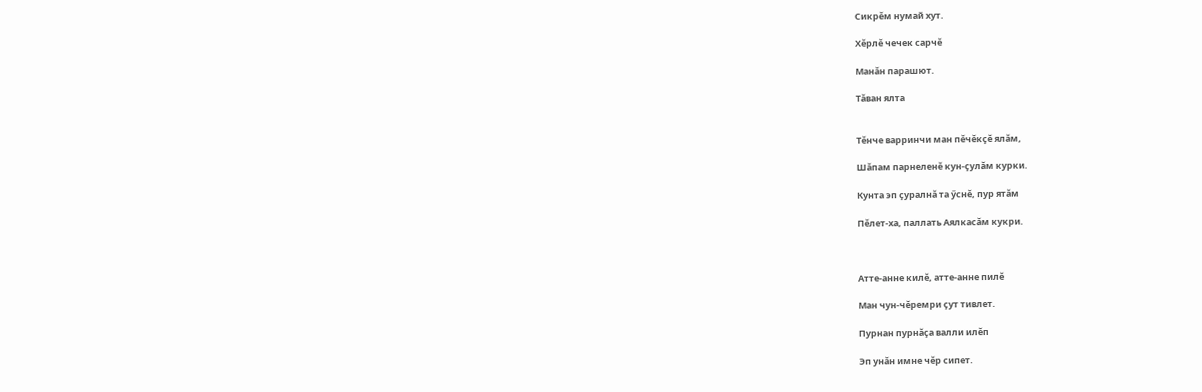Сикрĕм нумай хут.

Хĕрлĕ чечек сарчĕ

Манăн парашют.

Тăван ялта


Тĕнче варринчи ман пĕчĕкçĕ ялăм,

Шăпам парнеленĕ кун-çулăм курки.

Кунта эп çуралнă та ӳснĕ, пур ятăм

Пĕлет-ха, паллать Аялкасăм кукри.



Атте-анне килĕ, атте-анне пилĕ

Ман чун-чĕремри çут тивлет.

Пурнан пурнăçа валли илĕп

Эп унăн имне чĕр сипет.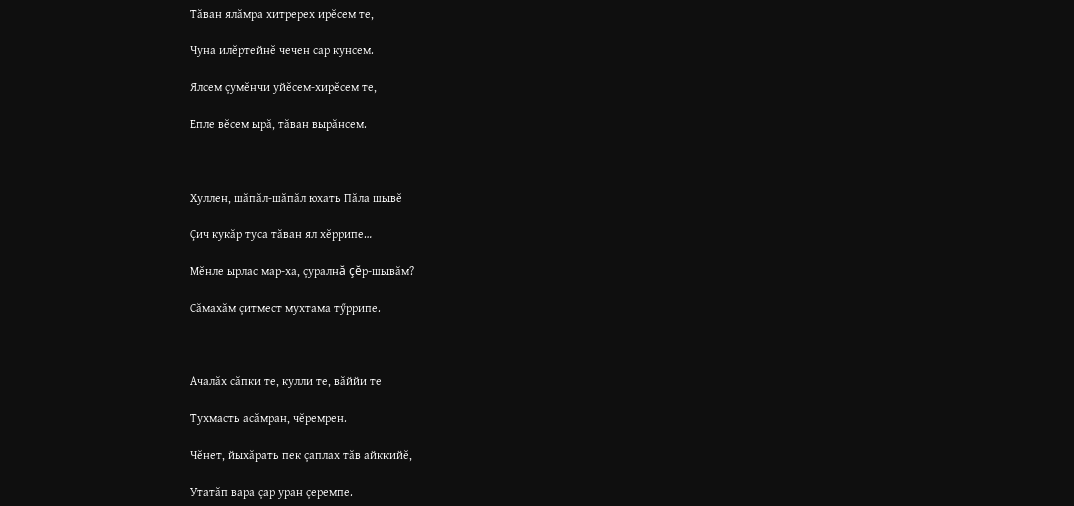Тăван ялăмра хитререх ирĕсем те,

Чуна илĕртейнĕ чечен сар кунсем.

Ялсем çумĕнчи уйĕсем-хирĕсем те,

Епле вĕсем ырă, тăван вырăнсем.



Хуллен, шăпăл-шăпăл юхать Пăла шывĕ

Çич кукăр туса тăван ял хĕррипе…

Мĕнле ырлас мар-ха, çуралнă çĕр-шывăм?

Сăмахăм çитмест мухтама тӳррипе.



Ачалăх сăпки те, кулли те, вăййи те

Тухмасть асăмран, чĕремрен.

Чĕнет, йыхăрать пек çаплах тăв айккийĕ,

Утатăп вара çар уран çеремпе.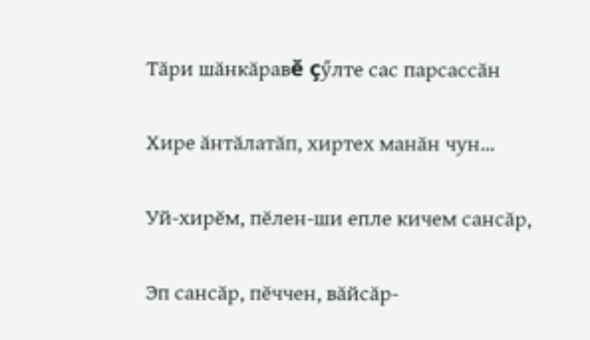Тăри шăнкăравĕ çӳлте сас парсассăн

Хире ăнтăлатăп, хиртех манăн чун…

Уй-хирĕм, пĕлен-ши епле кичем сансăр,

Эп сансăр, пĕччен, вăйсăр-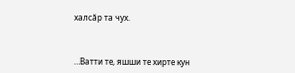халсăр та чух.



…Ватти те, яшши те хирте кун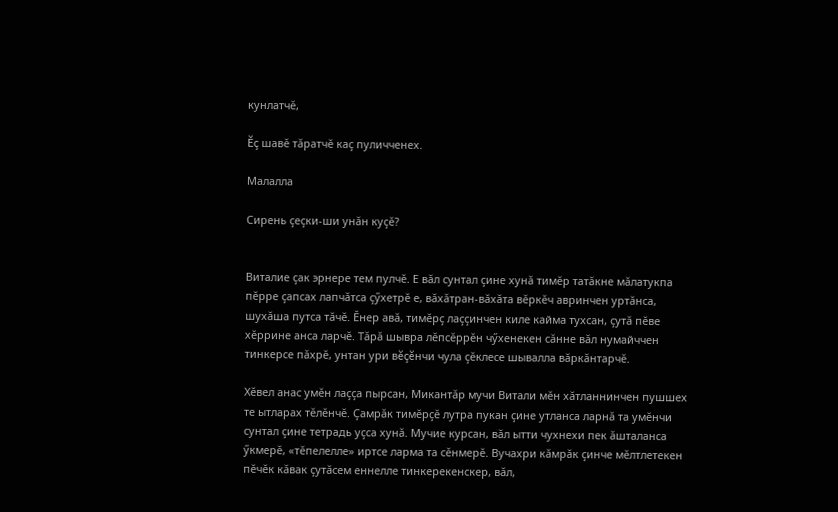кунлатчĕ,

Ĕç шавĕ тăратчĕ каç пуличченех.

Малалла

Сирень çеçки-ши унăн куçĕ?


Виталие çак эрнере тем пулчĕ. Е вăл сунтал çине хунă тимĕр татăкне мăлатукпа пĕрре çапсах лапчăтса çӳхетрĕ е, вăхăтран-вăхăта вĕркĕч авринчен уртăнса, шухăша путса тăчĕ. Ĕнер авă, тимĕрç лаççинчен киле кайма тухсан, çутă пĕве хĕррине анса ларчĕ. Тăрă шывра лĕпсĕррĕн чӳхенекен сăнне вăл нумайччен тинкерсе пăхрĕ, унтан ури вĕçĕнчи чула çĕклесе шывалла вăркăнтарчĕ.

Хĕвел анас умĕн лаççа пырсан, Микантăр мучи Витали мĕн хăтланнинчен пушшех те ытларах тĕлĕнчĕ. Çамрăк тимĕрçĕ лутра пукан çине утланса ларнă та умĕнчи сунтал çине тетрадь уçса хунă. Мучие курсан, вăл ытти чухнехи пек ăшталанса ӳкмерĕ, «тĕпелелле» иртсе ларма та сĕнмерĕ. Вучахри кăмрăк çинче мĕлтлетекен пĕчĕк кăвак çутăсем еннелле тинкерекенскер, вăл,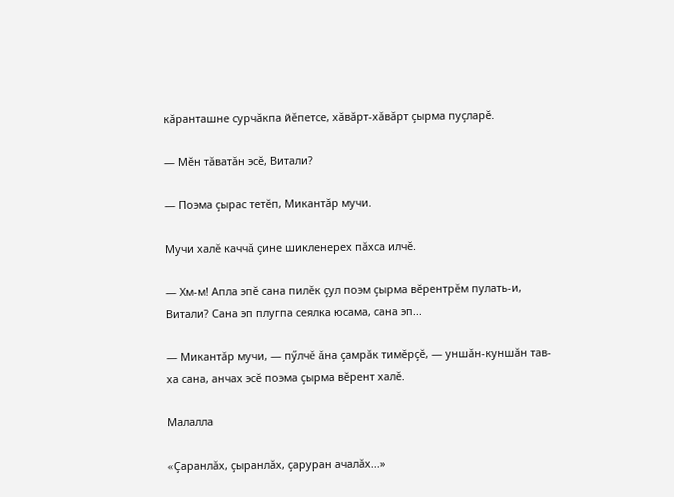кăранташне сурчăкпа йĕпетсе, хăвăрт-хăвăрт çырма пуçларĕ.

— Мĕн тăватăн эсĕ, Витали?

— Поэма çырас тетĕп, Микантăр мучи.

Мучи халĕ каччă çине шикленерех пăхса илчĕ.

— Хм-м! Апла эпĕ сана пилĕк çул поэм çырма вĕрентрĕм пулать-и, Витали? Сана эп плугпа сеялка юсама, сана эп...

— Микантăр мучи, — пӳлчĕ ăна çамрăк тимĕрçĕ, — уншăн-куншăн тав-ха сана, анчах эсĕ поэма çырма вĕрент халĕ.

Малалла

«Çаранлăх, çыранлăх, çаруран ачалăх...»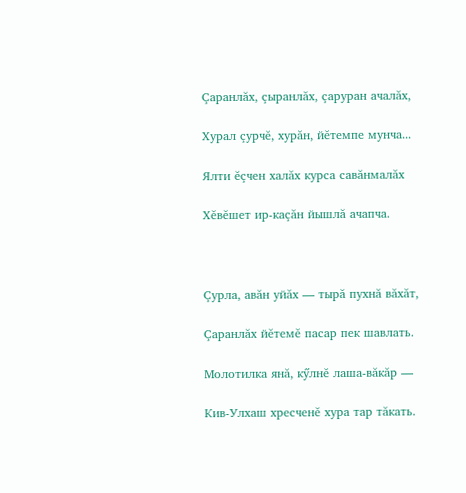Çаранлăх, çыранлăх, çаруран ачалăх,

Хурал çурчĕ, хурăн, йĕтемпе мунча...

Ялти ĕçчен халăх курса савăнмалăх

Хĕвĕшет ир-каçăн йышлă ачапча.



Çурла, авăн уйăх — тырă пухнă вăхăт,

Çаранлăх йĕтемĕ пасар пек шавлать.

Молотилка янă, кӳлнĕ лаша-вăкăр —

Кив-Улхаш хресченĕ хура тар тăкать.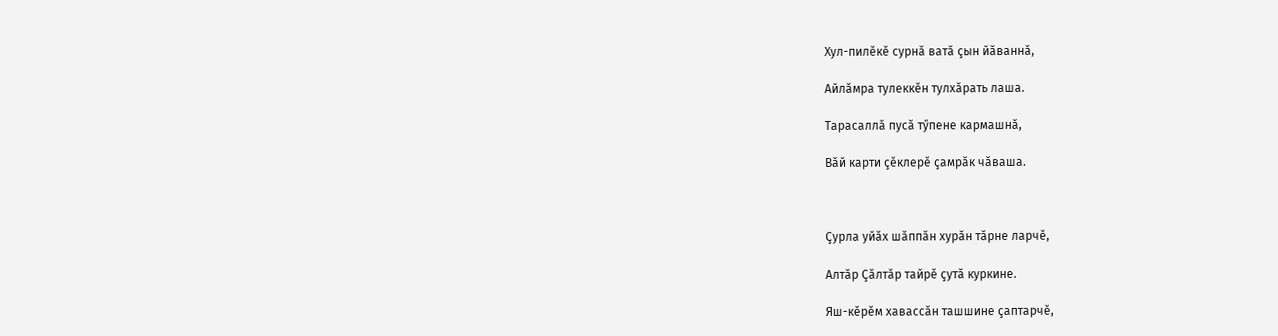Хул-пилĕкĕ сурнă ватă çын йăваннă,

Айлăмра тулеккĕн тулхăрать лаша.

Тарасаллă пусă тӳпене кармашнă,

Вăй карти çĕклерĕ çамрăк чăваша.



Çурла уйăх шăппăн хурăн тăрне ларчĕ,

Алтăр Çăлтăр тайрĕ çутă куркине.

Яш-кĕрĕм хавассăн ташшине çаптарчĕ,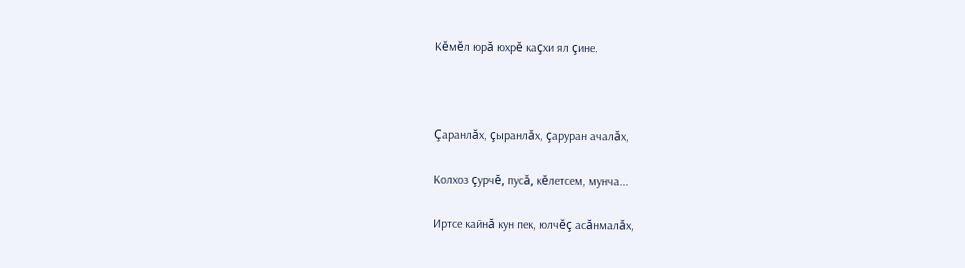Кĕмĕл юрă юхрĕ каçхи ял çине.



Çаранлăх, çыранлăх, çаруран ачалăх,

Колхоз çурчĕ, пусă, кĕлетсем, мунча...

Иртсе кайнă кун пек, юлчĕç асăнмалăх,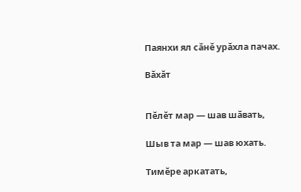Паянхи ял сăнĕ урăхла пачах.

Вăхăт


Пĕлĕт мар — шав шăвать,

Шыв та мар — шав юхать.

Тимĕре аркатать,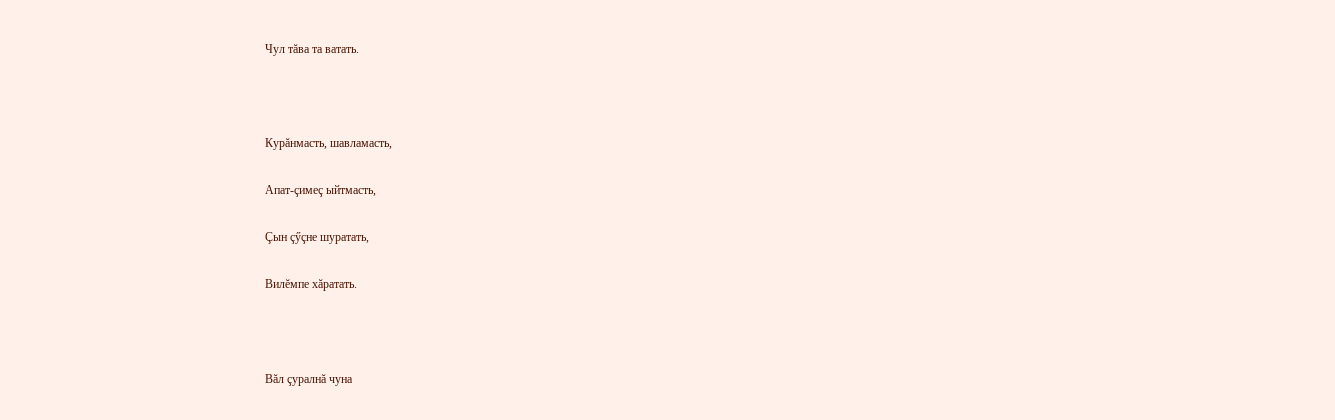Чул тăва та ватать.



Курăнмасть, шавламасть,

Апат-çимеç ыйтмасть,

Çын çӳçне шуратать,

Вилĕмпе хăратать.



Вăл çуралнă чуна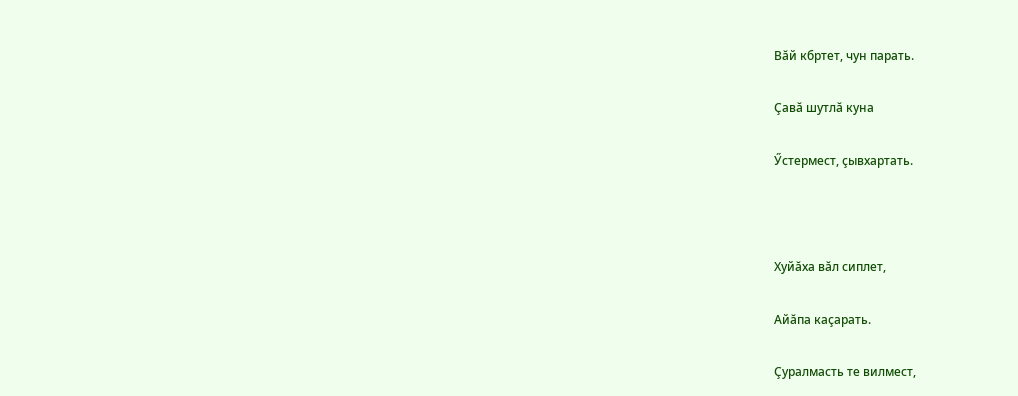Вăй кбртет, чун парать.

Çавă шутлă куна

Ӳстермест, çывхартать.



Хуйăха вăл сиплет,

Айăпа каçарать.

Çуралмасть те вилмест,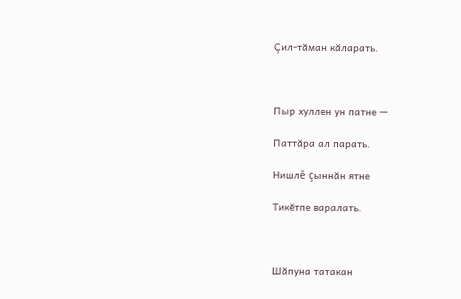Çил-тăман кăларать.



Пыр хуллен ун патне —

Паттăра ал парать.

Нишлĕ çыннăн ятне

Тикĕтпе варалать.



Шăпуна татакан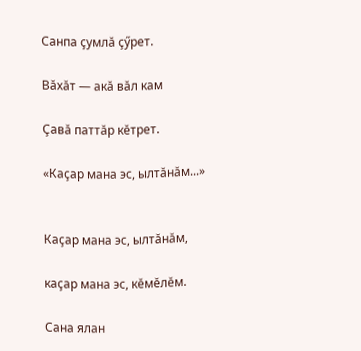Санпа çумлă çӳрет.

Вăхăт — акă вăл кам

Çавă паттăр кĕтрет.

«Каçар мана эс, ылтăнăм...»


Каçар мана эс, ылтăнăм,

каçар мана эс, кĕмĕлĕм.

Сана ялан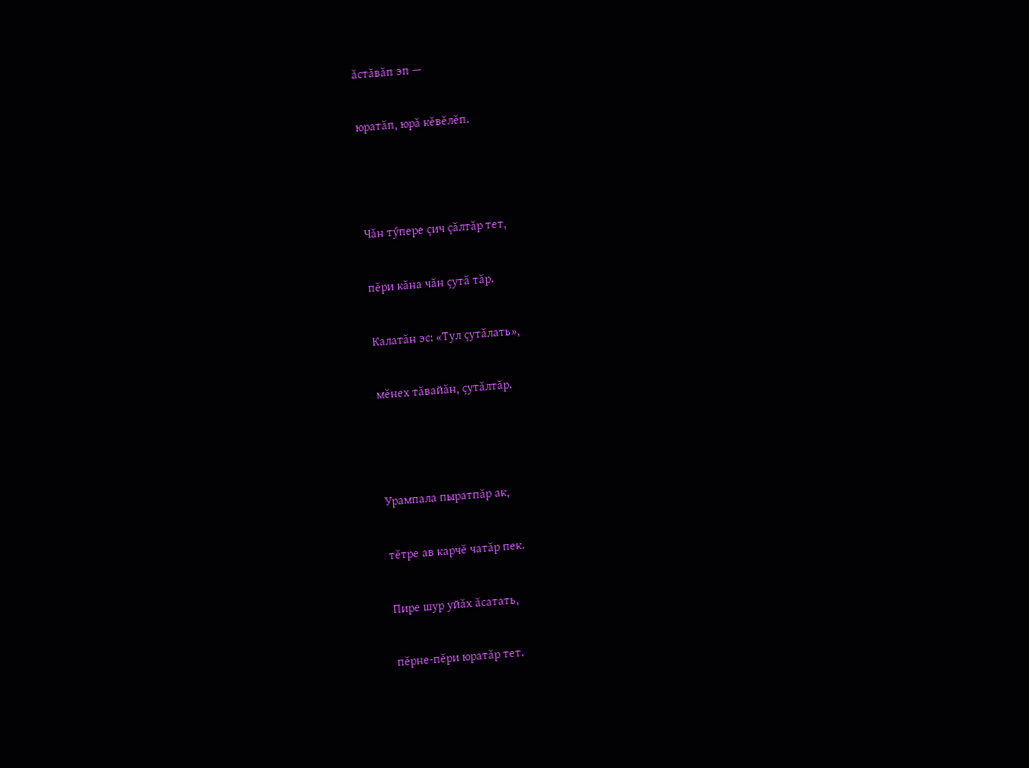ăстăвăп эп —

юратăп, юрă кĕвĕлĕп.



Чăн тӳпере çич çăлтăр тет,

пĕри кăна чăн çутă тăр.

Калатăн эс: «Тул çутăлать»,

мĕнех тăвайăн, çутăлтăр.



Урампала пыратпăр ак,

тĕтре ав карчĕ чатăр пек.

Пире шур уйăх ăсатать,

пĕрне-пĕри юратăр тет.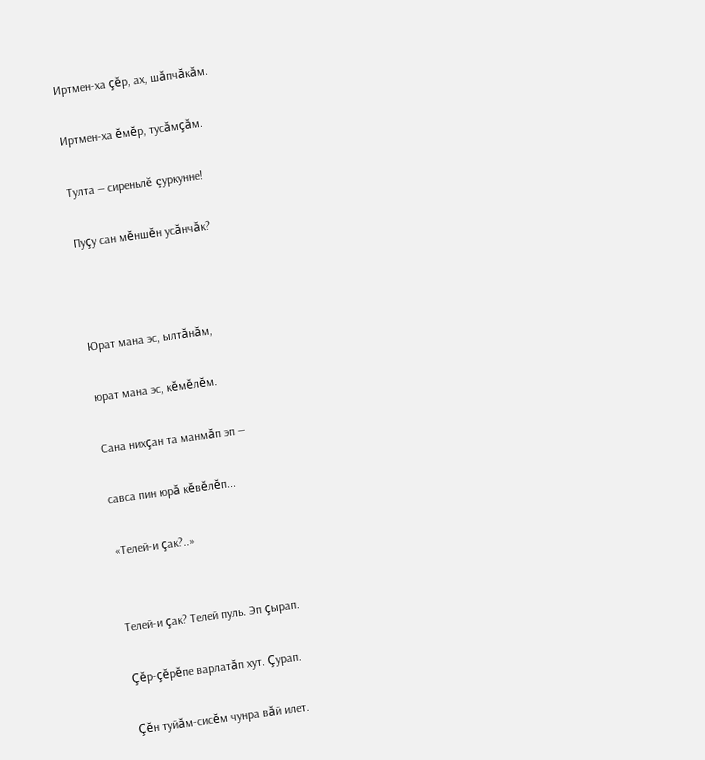Иртмен-ха çĕр, ах, шăпчăкăм.

Иртмен-ха ĕмĕр, тусăмçăм.

Тулта — сиреньлĕ çуркунне!

Пуçу сан мĕншĕн усăнчăк?



Юрат мана эс, ылтăнăм,

юрат мана эс, кĕмĕлĕм.

Сана нихçан та манмăп эп —

савса пин юрă кĕвĕлĕп...

«Телей-и çак?..»


Телей-и çак? Телей пуль. Эп çырап.

Çĕр-çĕрĕпе варлатăп хут. Çурап.

Çĕн туйăм-сисĕм чунра вăй илет.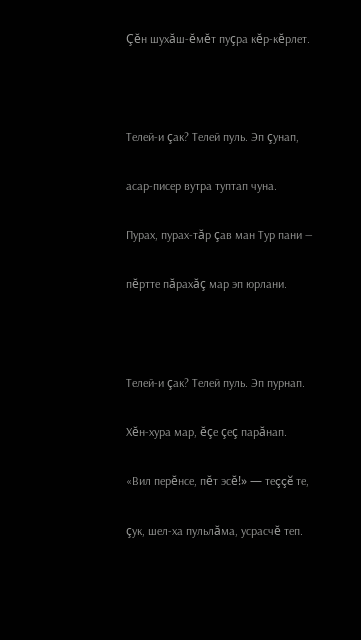Çĕн шухăш-ĕмĕт пуçра кĕр-кĕрлет.



Телей-и çак? Телей пуль. Эп çунап,

асар-писер вутра туптап чуна.

Пурах, пурах-тăр çав ман Тур пани —

пĕртте пăрахăç мар эп юрлани.



Телей-и çак? Телей пуль. Эп пурнап.

Хĕн-хура мар, ĕçе çеç парăнап.

«Вил перĕнсе, пĕт эсĕ!» — теççĕ те,

çук, шел-ха пульлăма, усрасчĕ теп.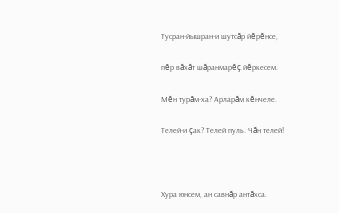Тусран-йышран-и шутсăр йĕрĕнсе,

пĕр вăхăт шăранмарĕç йĕркесем.

Мĕн турăм-ха? Арларăм кĕнчеле.

Телей-и çак? Телей пуль. Чăн телей!



Хура юнсем, ан савнăр антăхса.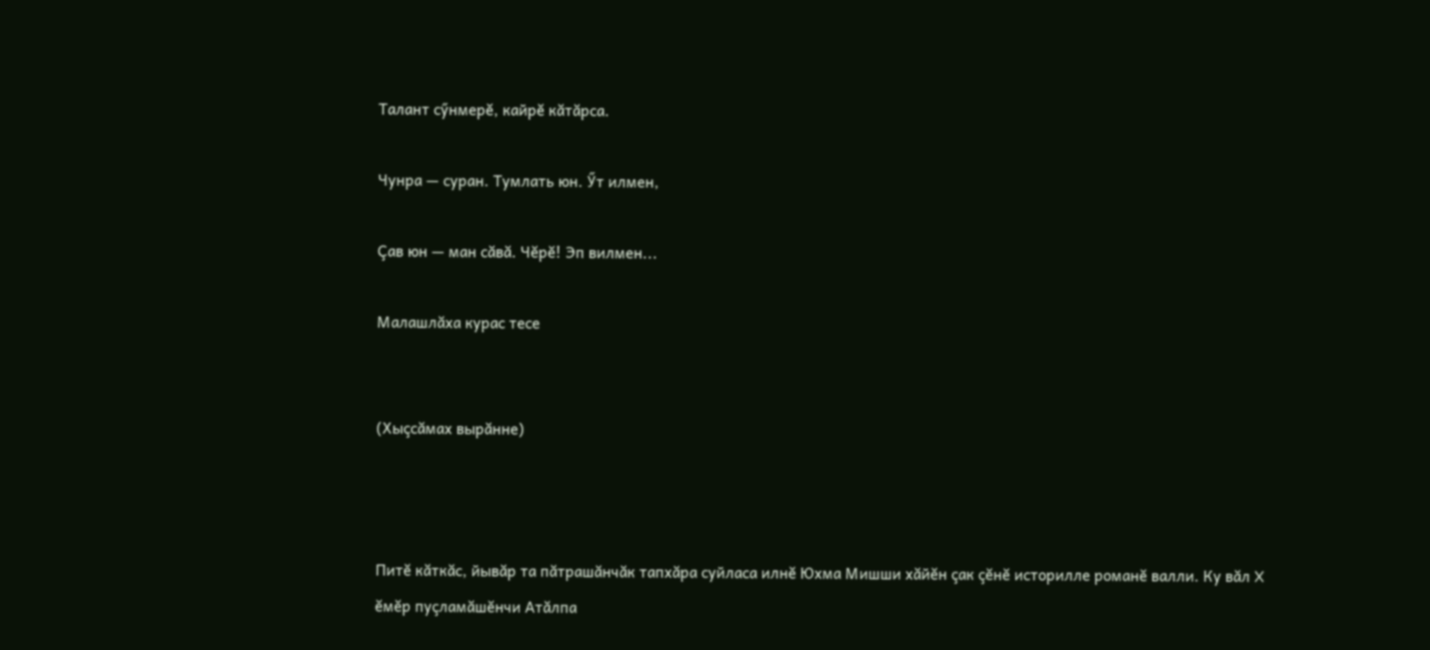Талант сӳнмерĕ, кайрĕ кăтăрса.

Чунра — суран. Тумлать юн. Ӳт илмен,

Çав юн — ман сăвă. Чĕрĕ! Эп вилмен...

Малашлăха курас тесе


(Хыçсăмах вырăнне)



Питĕ кăткăс, йывăр та пăтрашăнчăк тапхăра суйласа илнĕ Юхма Мишши хăйĕн çак çĕнĕ историлле романĕ валли. Ку вăл X ĕмĕр пуçламăшĕнчи Атăлпа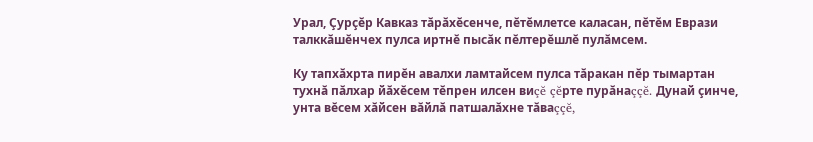Урал, Çурçĕр Кавказ тăрăхĕсенче, пĕтĕмлетсе каласан, пĕтĕм Еврази талккăшĕнчех пулса иртнĕ пысăк пĕлтерĕшлĕ пулăмсем.

Ку тапхăхрта пирĕн авалхи ламтайсем пулса тăракан пĕр тымартан тухнă пăлхар йăхĕсем тĕпрен илсен виçĕ çĕрте пурăнаççĕ. Дунай çинче, унта вĕсем хăйсен вăйлă патшалăхне тăваççĕ,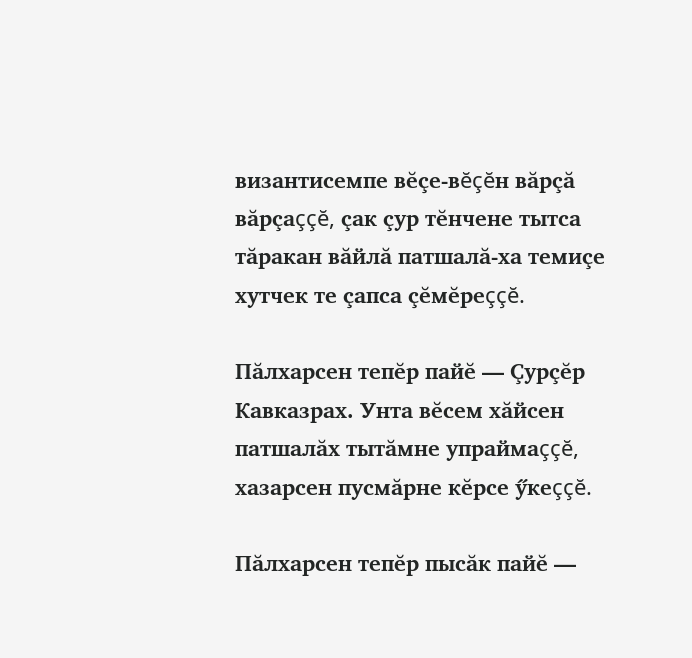византисемпе вĕçе-вĕçĕн вăрçă вăрçаççĕ, çак çур тĕнчене тытса тăракан вăйлă патшалă-ха темиçе хутчек те çапса çĕмĕреççĕ.

Пăлхарсен тепĕр пайĕ — Çурçĕр Кавказрах. Унта вĕсем хăйсен патшалăх тытăмне упраймаççĕ, хазарсен пусмăрне кĕрсе ӳкеççĕ.

Пăлхарсен тепĕр пысăк пайĕ —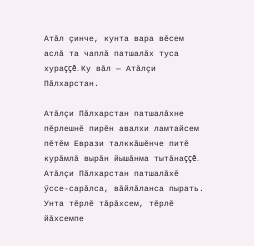Атăл çинче, кунта вара вĕсем аслă та чаплă патшалăх туса хураççĕ. Ку вăл — Атăлçи Пăлхарстан.

Атăлçи Пăлхарстан патшалăхне пĕрлешнĕ пирĕн авалхи ламтайсем пĕтĕм Еврази талккăшĕнче питĕ курăмлă вырăн йышăнма тытăнаççĕ. Атăлçи Пăлхарстан патшалăхĕ ӳссе-сарăлса, вăйлăланса пырать. Унта тĕрлĕ тăрăхсем, тĕрлĕ йăхсемпе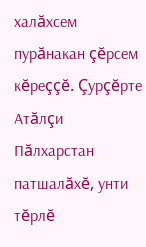халăхсем пурăнакан çĕрсем кĕреççĕ. Çурçĕрте Атăлçи Пăлхарстан патшалăхĕ, унти тĕрлĕ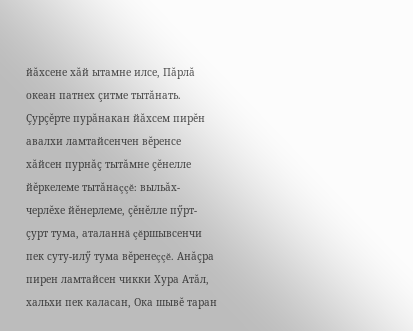йăхсене хăй ытамне илсе, Пăрлă океан патнех çитме тытăнать. Çурçĕрте пурăнакан йăхсем пирĕн авалхи ламтайсенчен вĕренсе хăйсен пурнăç тытăмне çĕнелле йĕркелеме тытăнаççĕ: выльăх-черлĕхе йĕнерлеме, çĕнĕлле пӳрт-çурт тума, аталаннă çĕршывсенчи пек суту-илӳ тума вĕренеççĕ. Анăçра пирен ламтайсен чикки Хура Атăл, хальхи пек каласан, Ока шывĕ таран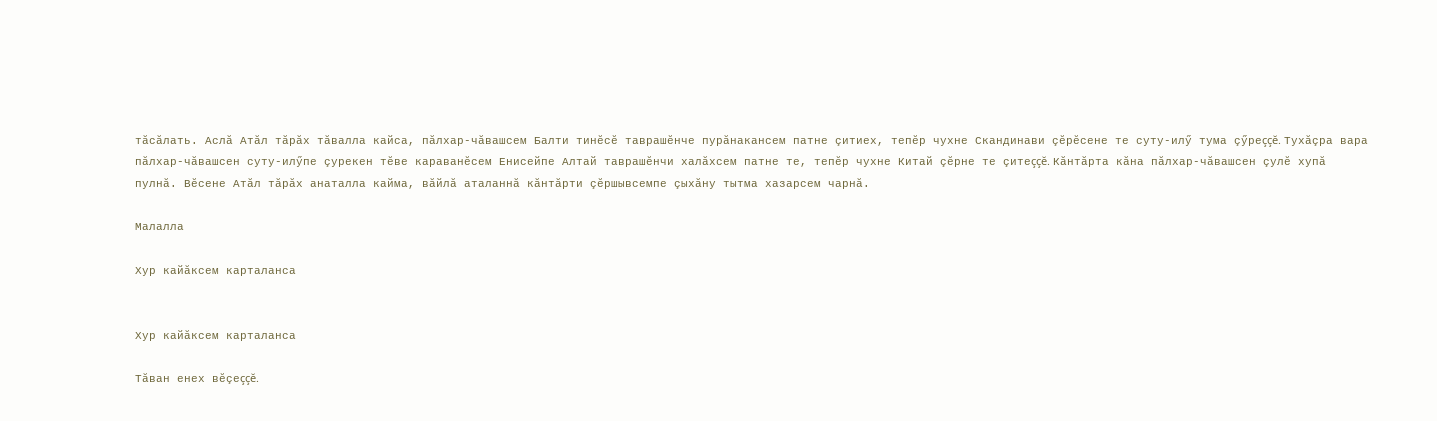тăсăлать. Аслă Атăл тăрăх тăвалла кайса, пăлхар-чăвашсем Балти тинĕсĕ таврашĕнче пурăнакансем патне çитиех, тепĕр чухне Скандинави çĕрĕсене те суту-илӳ тума çӳреççĕ. Тухăçра вара пăлхар-чăвашсен суту-илӳпе çурекен тĕве караванĕсем Енисейпе Алтай таврашĕнчи халăхсем патне те, тепĕр чухне Китай çĕрне те çитеççĕ. Кăнтăрта кăна пăлхар-чăвашсен çулĕ хупă пулнă. Вĕсене Атăл тăрăх анаталла кайма, вăйлă аталаннă кăнтăрти çĕршывсемпе çыхăну тытма хазарсем чарнă.

Малалла

Хур кайăксем карталанса


Хур кайăксем карталанса

Тăван енех вĕçеççĕ.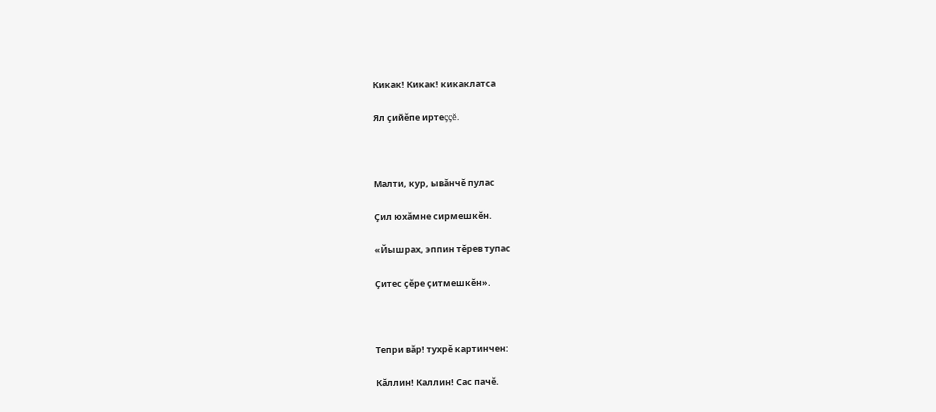Кикак! Кикак! кикаклатса

Ял çийĕпе иртеççĕ.



Малти, кур, ывăнчĕ пулас

Çил юхăмне сирмешкĕн.

«Йышрах, эппин тĕрев тупас

Çитес çĕре çитмешкĕн».



Тепри вăр! тухрĕ картинчен:

Кăллин! Каллин! Сас пачĕ.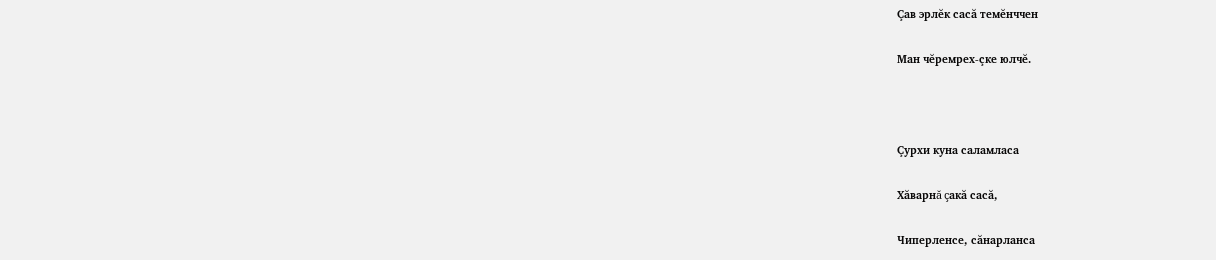Çав эрлĕк сасă темĕнччен

Ман чĕремрех-çке юлчĕ.



Çурхи куна саламласа

Хăварнă çакă сасă,

Чиперленсе, сăнарланса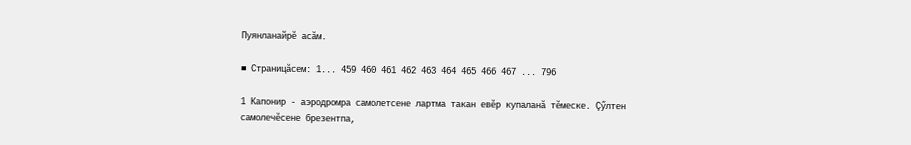Пуянланайрĕ асăм.

■ Страницăсем: 1... 459 460 461 462 463 464 465 466 467 ... 796

1 Капонир - аэродромра самолетсене лартма такан евĕр купаланă тĕмеске. Çӳлтен самолечĕсене брезентпа,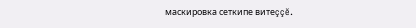маскировка сеткипе витеççĕ.